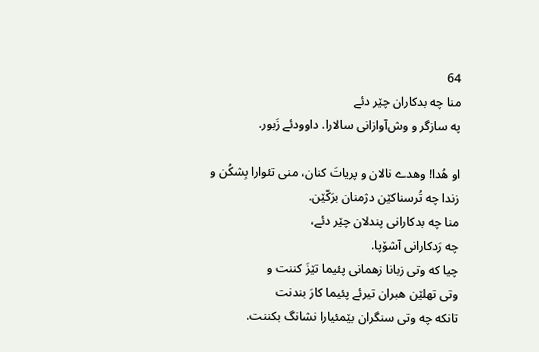64
منا چه بدکاران چێر دئے
په سازگر و وش‌آوازانی سالارا. داوودئے زَبور.

او هُدا! وهدے نالان و پریاتَ کنان، منی تئوارا بِشکُن و
زندا چه تُرسناکێن دژمنان برَکّێن.
منا چه بدکارانی پندلان چێر دئے،
چه رَدکارانی آشۆپا.
چیا که وتی زبانا زهمانی پئیما تێزَ کننت و
وتی تهلێن هبران تیرئے پئیما کارَ بندنت
تانکه چه وتی سنگران بێمئیارا نشانگ بکننت.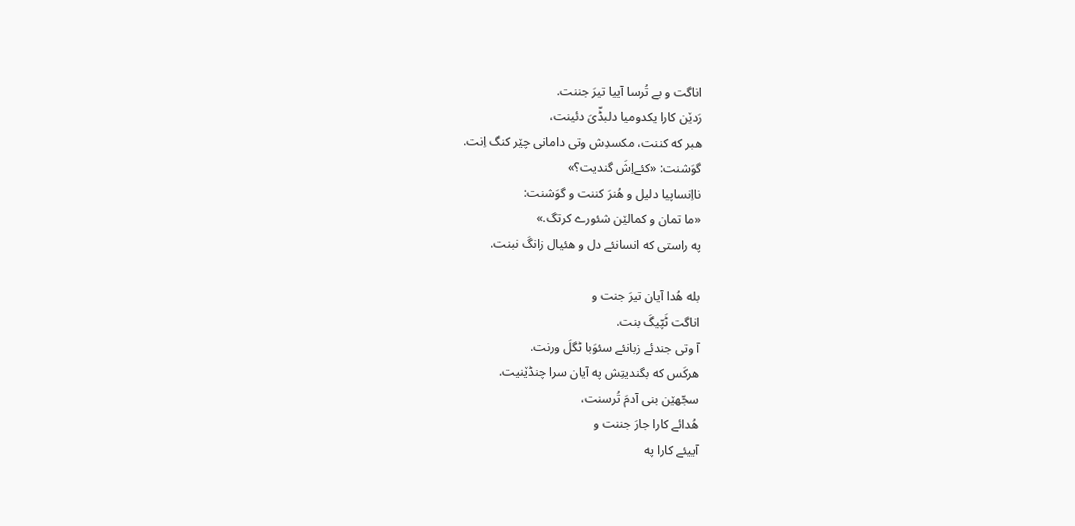اناگت و بے تُرسا آییا تیرَ جننت.
رَدێن کارا یکدومیا دلبڈّیَ دئینت،
هبر که کننت، مکسدِش وتی دامانی چێر کنگ اِنت.
گوَشنت: «کئےاِشَ گندیت؟»
نااِنساپیا دلیل و هُنرَ کننت و گوَشنت:
«ما تمان و کمالێن شئورے کرتگ.»
په راستی که انسانئے دل و هئیال زانگَ نبنت.

بله هُدا آیان تیرَ جنت و
اناگت ٹَپّیگَ بنت.
آ وتی جندئے زبانئے سئوَبا ٹگلَ ورنت.
هرکَس که بگندیتِش په آیان سرا چنڈێنیت.
سجّهێن بنی آدمَ تُرسنت،
هُدائے کارا جارَ جننت و
آییئے کارا په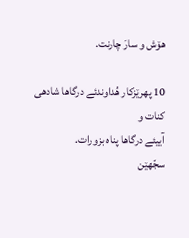هۆش و سارَ چارنت.

10 پهرێزکار هُداوندئے درگاها شادهی کنات و
آییئے درگاها پناه بزورات.
سجّهێن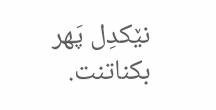نێکدِل پَهر بکناتنت.